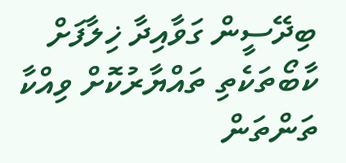ބިދޭސީން ގަވާއިދާ ޚިލާފަށް ކާބޯތަކެތި ތައްޔާރުކޮށް ވިއްކާ ތަންތަން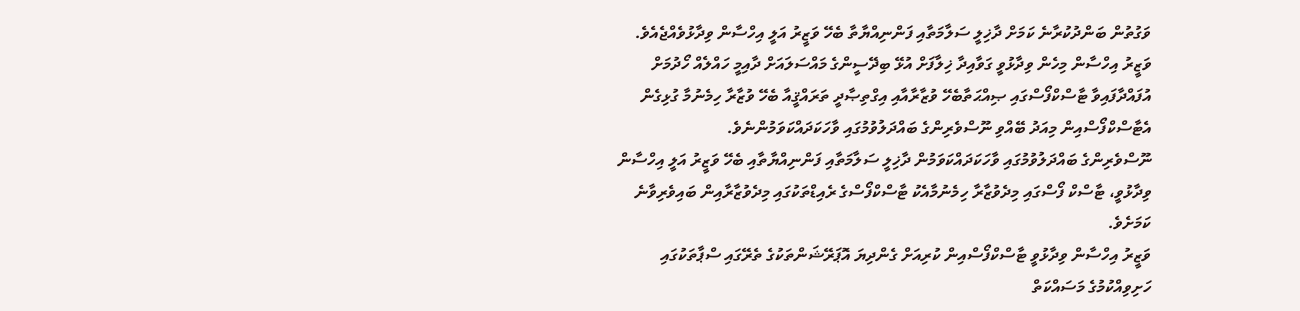ވަގުތުން ބަންދުކުރާނެ ކަމަށް ދާޚިލީ ސަލާމަތާއި ފަންނިއްޔާތާ ބެހޭ ވަޒީރު އަލީ އިހްސާން ވިދާޅުވެއްޖެއެވެ.
ވަޒީރު އިހްސާން މިހެން ވިދާޅުވީ ގަވާއިދާ ޚިލާފަށް އުޅޭ ބިދޭސީންގެ މައްސަލައަށް ދާއިމީ ހައްލެއް ހޯދުމަށް އުފައްދާފައިވާ ޓާސްކްފޯސްގައި ޞިއްޙަތާބެހޭ ވުޒާރާއާއި އިގްތިޞާދީ ތަރައްޤީއާ ބެހޭ ވުޒާރާ ހިމެނުމާ ގުޅިގެން އެޓާސްކްފޯސްއިން މިއަދު ބޭއްވި ނޫސްވެރިންގެ ބައްދަލުވުމުގައި ވާހަކަދައްކަވަމުންނެވެ.
ނޫސްވެރިންގެ ބައްދަލުވުމުގައި ވާހަކަދައްކަވަމުން ދާޚިލީ ސަލާމަތާއި ފަންނިއްޔާތާއި ބެހޭ ވަޒީރު އަލީ އިހްސާން ވިދާޅުވީ، ޓާސްކް ފޯސްގައި މިދެވުޒާރާ ހިމެނުމާއެކު ޓާސްކްފޯސްގެ ރެއިޑްތަކުގައި މިދެވުޒާރާއިން ބައިވެރިވާނެ ކަމަށެވެ.
ވަޒީރު އިހްސާން ވިދާޅުވީ ޓާސްކްފޯސްއިން ކުރިއަށް ގެންދިޔަ އޮޕަރޭޝަންތަކުގެ ތެރޭގައި ސްޕާތަކުގައި ހަށިވިއްކުމުގެ މަސައްކަތް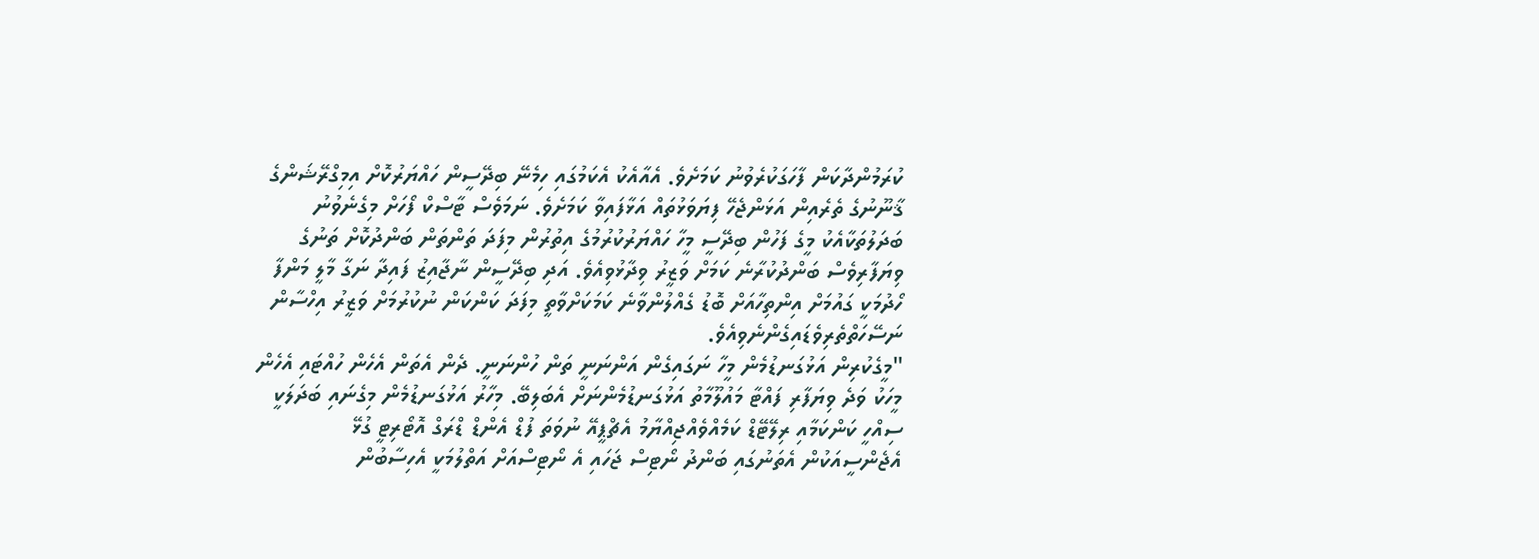ކުރަމުންދާކަން ފާހަގަކުރެވުނު ކަމަށެވެ. އެއާއެކު އެކަމުގައި ހިމެނޭ ބިދޭސީން ހައްޔަރުކޮށް އިމިގްރޭޝަންގެ ޤާނޫނުގެ ތެރެއިން އަޅަންޖެހޭ ފިޔަވަޅުތައް އަޅާފައިވާ ކަމަށެވެ. ނަމަވެސް ޓާސްކް ފޯހަށް މިގެނެވުނު ބަދަލުތަކާއެކު މީގެ ފަހުން ބިދޭސީ މީހާ ހައްޔަރުކުރުމުގެ އިތުރުން މިފަދަ ތަންތަން ބަންދުކޮށް ތަނުގެ ވިޔަފާރިވެސް ބަންދުކުރާނެ ކަމަށް ވަޒީރު ވިދާޅުވިއެވެ. އަދި ބިދޭސީން ނާޖާއިޒު ފައިދާ ނަގާ މާލީ މަންފާ ހޯދުމަކީ ގައުމަށް އިންތިހާއަށް ބޮޑު ގެއްލުންވާނެ ކަމަކަށްވާތީ މިފަދަ ކަންކަން ނުކުރުމަށް ވަޒީރު އިހްސާން ނަސޭހަތްތެރިވެޑައިގެންނެވިއެވެ.
"މީގެކުރިން އަޅުގަނޑުމެން މީހާ ނަގައިގެން އަންނަނީ ތަން ހުންނަނީ. ދެން އެތަން އެހެން ހުއްޓައި އެހެން މީހަކު ވަދެ ވިޔަފާރި ފައްޓާ މައުލޫމާތު އަޅުގަނޑުމެންނަށް އެބަލިބޭ. މިހާރު އަޅުގަނޑުމެން މިގެނައި ބަދަލަކީ ސިއްހީ ކަންކަމާއި ރިލޭޓޭޑް ކަމެއްވެއްޖިއްޔާމު އެޗްޕީއޭ ނުވަތަ ފުޑް އެންޑް ޑްރަގް އޮޓޯރިޓީ ގުޅޭ އެޖެންސީއަކުން އެތަނުގައި ބަންދު ނޯޓިސް ޖަހައި އެ ނޯޓިސްއަށް އަތްލުމަކީ އެހިސާބުން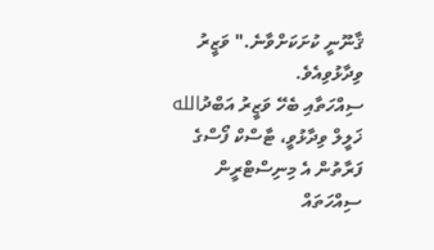ޤާނޫނީ ކުށަކަށްވާނެ." ވަޒީރު ވިދާޅުވިއެވެ.
ސިއްހަތާއި ބެހޭ ވަޒީރު އަބްދުالله ޚަލީލް ވިދާޅުވީ، ޓާސްކް ފޯސްގެ ފަރާތުން އެ މިނިސްޓްރީން ސިއްހަތައް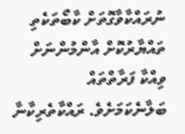ނުރައްކާވާގޮތަށް ކާބޯތަކެތި ތައްޔާރުކޮށް އާންމުންނަށް ވިއްކާ ފަރާތްތައް ބަލާނެކަމަށެވެ. ރައްކާތެރިކާނާ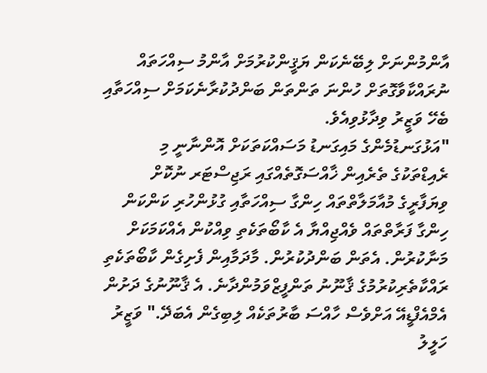އާންމުންނަށް ލިބޭނެކަން ޔަޤީންކުރުމަށް އާންމު ސިއްހަތައް ނުރައްކާވާގޮތަށް ހުންނަ ތަންތަން ބަންދުކުރާނެކަމަށް ސިއްހަތާއި ބެހޭ ވަޒީރު ވިދާޅުވިއެވެ.
"އަޅުގަނޑުމެންގެ މައިގަނޑު މަސައްކަތަކަށް އޮންނާނީ މި ރެއިޑްތަކުގެ ތެރެއިން ޚާއްސަގޮތެއްގައި ރަޖިސްޓަރ ނުކޮށް ވިޔަފާރީގެ މުއާމަލާތްތައް ހިންގާ ސިއްހަތާއި ގުޅުންހުރި ކަންކަން ހިންގާ ފަރާތްތައް ވެއްޖިއްޔާ އެ ކާބޯތަކެތި ވިއްކުން އެއްކަމަކަށް މަނާކުރުން. އެތަން ބަންދުކުރުން. މާދަމާއިން ފެށިގެން ކާބޯތަކެތި ރައްކާތެރިކުރުމުގެ ޤާނޫނު ތަންފީޒްވަމުންދާނެ. އެ ޤާނޫނުގެ ދަށުން އެމްއެފްޑީއޭ އަށްވެސް ހާއްސަ ބާރުތަކެއް ލިބިގެން އެބަދޭ." ވަޒީރު ހަލީލު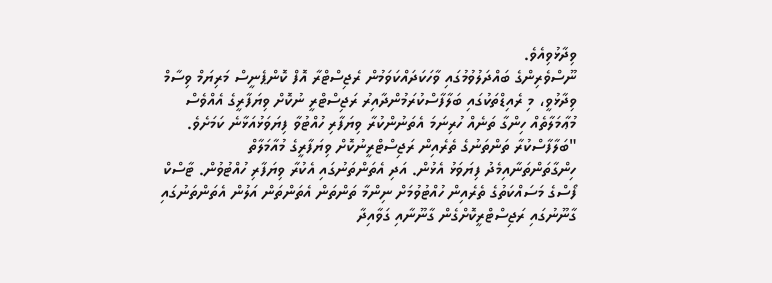ވިދާޅުވިއެވެ.
ނޫސްވެރިންގެ ބައްދަލުވުމުގައި ވާހަކަދައްކަވަމުން ރެޖިސްޓްރާ އޮފް ކޮންޕެނީސް މަރިޔަމް ވިސާމް ވިދާޅުވީ، މި ރެއިޑްތަކުގައި ބަލާފާސްކުރަމުންދާއިރު ރަޖިސްޓްރީ ނުކޮށް ވިޔަފާރީގެ އެއްވެސް މުޢާމަލާތެއް ހިންގާ ތަނެއް ހުރިނަމަ އެތަނުންކުރާ ވިޔަފާރި ހުއްޓުވާ ފިޔަވަޅުއަޅާނެ ކަމަށެވެ.
"ބަލާފާސްކުރާ ތަންތަނުގެ ތެރެއިން ރަޖިސްޓްރީނުކޮށް ވިޔަފާރީގެ މުއާމަލާތް ހިންގާތަންތަނާއިމެދު ފިޔަވަޅު އެޅުން. އަދި އެތަންތަނުގައި އެކުރާ ވިޔަފާރި ހުއްޓުވުން. ޓާސްކް ފޯސްގެ މަސައްކަތުގެ ތެރެއިން ހުއްޓުވުމަށް ނިންމާ ތަންތަން އެތަންތަން އަލުން އެތަންތަނުގައި ގާނޫނުގައި ރަޖިސްޓްރީކޮށްގެން ގާނޫނާއި ގަވާއިދާ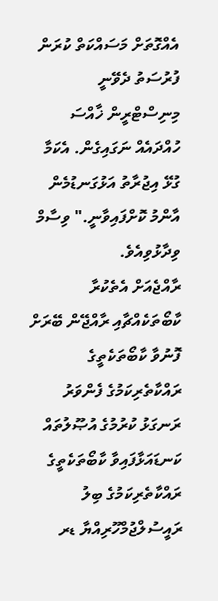އެއްގޮތަށް މަސައްކަތް ކުރަން ފުރުސަތު ދެވޭނީ މިނިސްޓްރީން ޚާއްސަ ހުއްދައެއް ނަގައިގެން. އެކަމާ ގުޅޭ އިޖުރާތު އަޅުގަނޑުމެން އާންމު ކޮށްފައިވާނީ." ވިސާމް ވިދާޅުވިއެވެ.
ރާއްޖެއަށް އެތެކުރާ ކާބޯތަކެއްޗާއި ރާއްޖޭން ބޭރަށް ފޮނުވާ ކާބޯތަކެތީގެ ރައްކާތެރިކަމުގެ ފެންވަރު ރަނގަޅު ކުރުމުގެ އުޞޫލުތައް ކަނޑައަޅާފައިވާ ކާބޯތަކެތީގެ ރައްކާތެރިކަމުގެ ބިލު ރައީސުލްޖުމްހޫރިއްޔާ ޑރ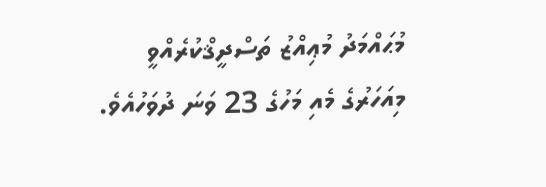މުޙައްމަދު މުޢިއްޒު ތަސްދީޤްކުރެއްވީ މިއަހަރުގެ މެއި މަހުގެ 23 ވަނަ ދުވަހުއެވެ.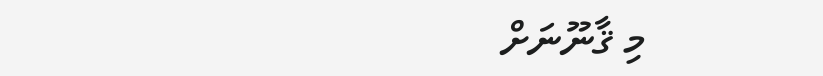މި ޤާނޫނަށް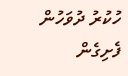ހުކުރު ދުވަހުން ފެށިގެން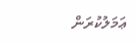ޢަމަލުކުރަން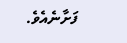ފަށާނެއެވެ.